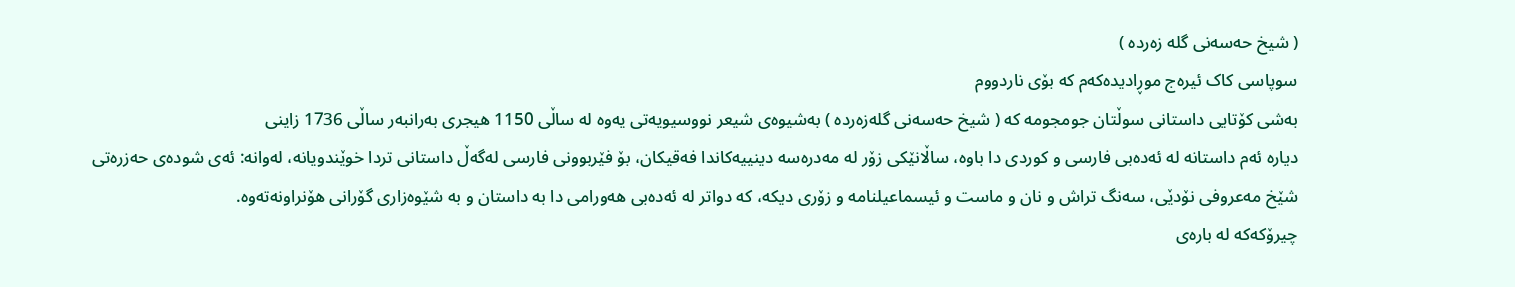( شيخ حەسەنی گلە زەردە )
سوپاسی کاک ئيرەج موڕادیدەکەم کە بۆی ناردووم
بەشی کۆتايی داستانی سوڵتان جومجومە کە ( شيخ حەسەنی گلەزەردە ) بەشيوەی شيعر نووسيويەتی يەوە لە ساڵی 1150 هيجری بەرانبەر ساڵی 1736 زاينی
دیارە ئەم داستانە لە ئەدەبی فارسی و کوردی دا باوە، ساڵانێکی زۆر لە مەدرەسە دینییەکاندا فەقیکان، بۆ فێربوونی فارسی لەگەڵ داستانی تردا خوێندویانە، لەوانە: ئەی شودەی حەزرەتی شێخ مەعروفی نۆدێی، سەنگ تراش و نان و ماست و ئیسماعیلنامە و زۆری دیکە، کە دواتر لە ئەدەبی هەورامی دا بە داستان و بە شێوەزاری گۆرانی هۆنراونەتەوە.
چیرۆکەکە لە بارەی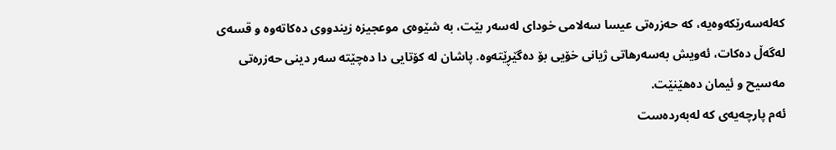کەلەسەرێکەوەیە، کە حەزرەتی عیسا سەلامی خودای لەسەر بێت، بە شێوەی موعجیزە زیندووی دەکاتەوە و قسەی لەگەڵ دەکات، ئەویش بەسەرهاتی ژیانی خۆیی بۆ دەگێڕێتەوە. پاشان لە کۆتایی دا دەچێتە سەر دینی حەزرەتی مەسیح و ئیمان دەهێنێت.
ئەم پارچەیەی کە لەبەردەست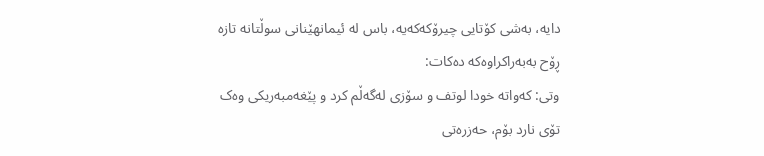دایە، بەشی کۆتایی چیرۆکەکەیە، باس لە ئیمانهێنانی سوڵتانە تازە ڕۆح بەبەراکراوەکە دەکات:
وتی: کەواتە خودا لوتف و سۆزی لەگەڵم کرد و پێغەمبەریکی وەک تۆی نارد بۆم، حەزرەتی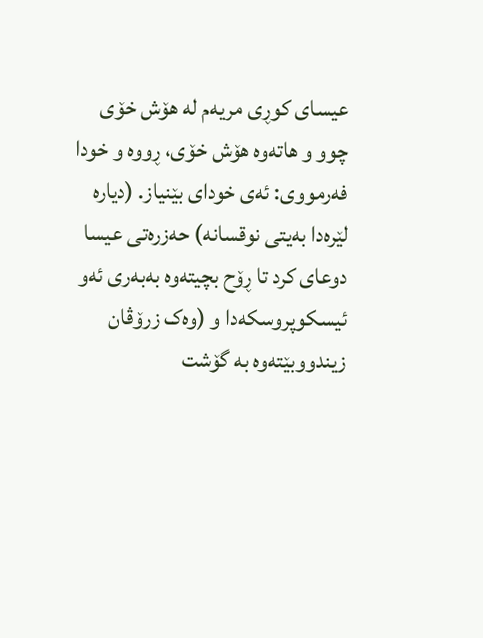عیسای کوڕی مریەم لە هۆش خۆی چوو و هاتەوە هۆش خۆی، ڕووە و خودا فەرمووی: ئەی خودای بێنیاز. (دیارە لێرەدا بەیتی نوقسانە) حەزرەتی عیسا دوعای کرد تا ڕۆح بچیتەوە بەبەری ئەو ئیسکوپروسکەدا و (وەک زرۆڤان زیندووبێتەوە بە گۆشت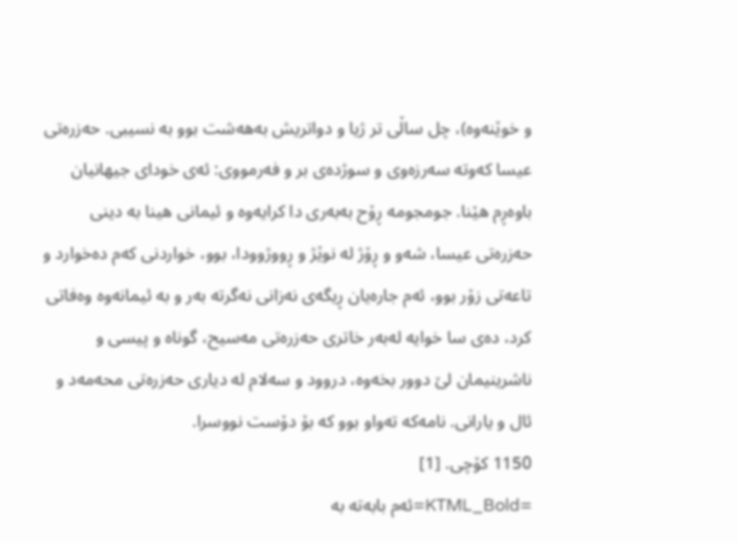و خوێنەوە)، چل ساڵی تر ژیا و دواتریش بەهەشت بوو بە نسیبی. حەزرەتی عیسا کەوتە سەرزەوی و سوژدەی بر و فەرمووی: ئەی خودای جیهانیان باوەڕم هێنا. جومجومە ڕۆح بەبەری دا کرایەوە و ئیمانی هینا بە دینی حەزرەتی عیسا، شەو و ڕۆژ لە نوێژ و ڕووژوودا، بوو، خواردنی کەم دەخوارد و تاعەتی زۆر بوو، ئەم جارەیان ڕیگەی نەزانی نەگرتە بەر و بە ئیمانەوە وەفاتی کرد، دەی سا خوایە لەبەر خاتری حەزرەتی مەسیح، گوناه و پیسی و ناشرینیمان لێ دوور بخەوە، دروود و سەلام لە دیاری حەزرەتی محەمەد و ئال و یارانی. نامەکە تەواو بوو کە بۆ دۆست نووسرا.
1150 کۆچی. [1]
=KTML_Bold=ئەم بابەتە بە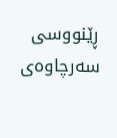ڕێنووسی سەرچاوەی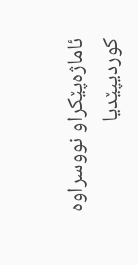ئاماژەپێکراو نووسراوە کوردیپێدیا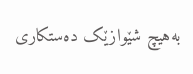بەهیچ شێوازێک دەستکاری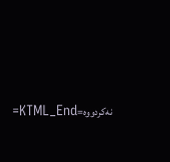نەکردووە=KTML_End=